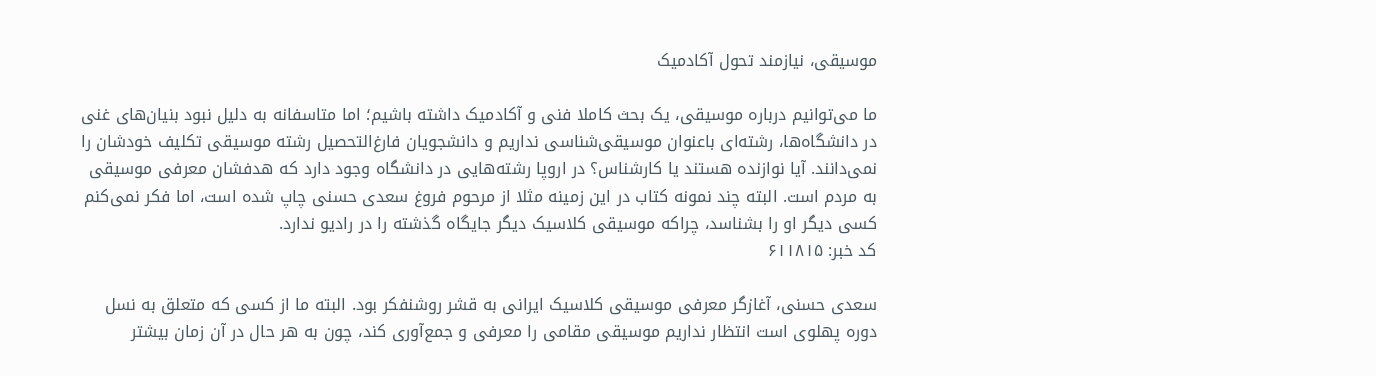موسیقی، نیازمند تحول آکادمیک

ما می‌توانیم درباره موسیقی، یک بحث کاملا فنی و آکادمیک داشته باشیم؛ اما متاسفانه به دلیل نبود بنیان‌های غنی در دانشگاه‌ها، رشته‌ای باعنوان موسیقی‌شناسی نداریم و دانشجویان فارغ‌التحصیل رشته موسیقی تکلیف خودشان را نمی‌دانند. آیا نوازنده هستند یا کارشناس؟ در اروپا رشته‌هایی در دانشگاه وجود دارد که هدفشان معرفی موسیقی به مردم است. البته چند نمونه کتاب در این زمینه مثلا از مرحوم فروغ سعدی حسنی چاپ شده است، اما فکر نمی‌کنم کسی دیگر او را بشناسد، چراکه موسیقی کلاسیک دیگر جایگاه گذشته را در رادیو ندارد.
کد خبر: ۶۱۱۸۱۵

سعدی حسنی، آغازگر معرفی موسیقی کلاسیک ایرانی به قشر روشنفکر بود. البته ما از کسی که متعلق به نسل دوره پهلوی است انتظار نداریم موسیقی مقامی را معرفی و جمع‌آوری کند، چون به هر حال در آن زمان بیشتر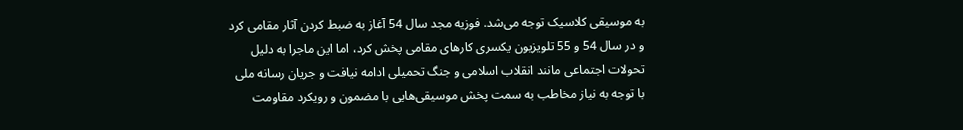به موسیقی کلاسیک توجه می‌شد. فوزیه مجد سال 54 آغاز به ضبط کردن آثار مقامی کرد و در سال 54 و 55 تلویزیون یکسری کارهای مقامی پخش کرد، اما این ماجرا به دلیل تحولات اجتماعی مانند انقلاب اسلامی و جنگ تحمیلی ادامه نیافت و جریان رسانه ملی با توجه به نیاز مخاطب به سمت پخش موسیقی‌هایی با مضمون و رویکرد مقاومت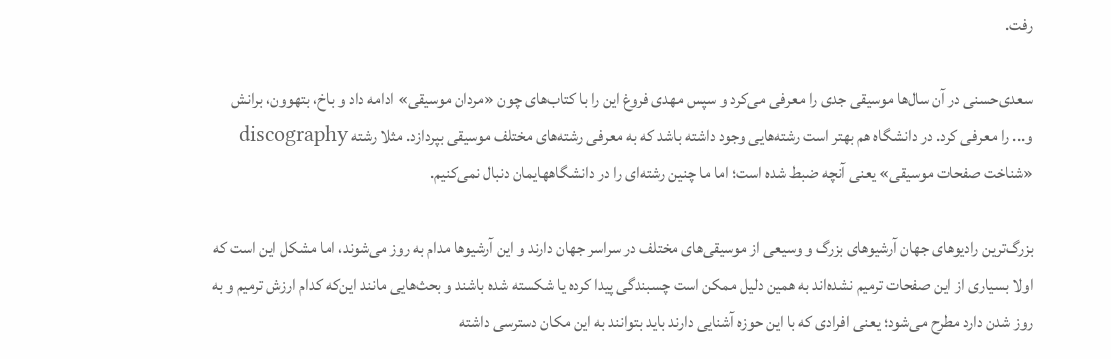رفت.

سعدی‌حسنی در آن سال‌ها موسیقی جدی را معرفی می‌کرد و سپس مهدی فروغ این را با کتاب‌های چون «مردان موسیقی» ادامه داد و باخ، بتهوون، برانش و... را معرفی کرد. در دانشگاه هم بهتر است رشته‌هایی وجود داشته باشد که به معرفی رشته‌های مختلف موسیقی بپردازد. مثلا رشته discography «شناخت صفحات موسیقی» یعنی آنچه ضبط شده است؛ اما ما چنین رشته‌ای را در دانشگاههایمان دنبال نمی‌کنیم.

بزرگ‌ترین رادیوهای جهان آرشیوهای بزرگ و وسیعی از موسیقی‌های مختلف در سراسر جهان دارند و این آرشیوها مدام به روز می‌شوند، اما مشکل این است که اولا بسیاری از این صفحات ترمیم نشده‌اند به همین دلیل ممکن است چسبندگی پیدا کرده یا شکسته شده باشند و بحث‌هایی مانند این‌که کدام ارزش ترمیم و به روز شدن دارد مطرح می‌شود؛ یعنی افرادی که با این حوزه آشنایی دارند باید بتوانند به این مکان دسترسی داشته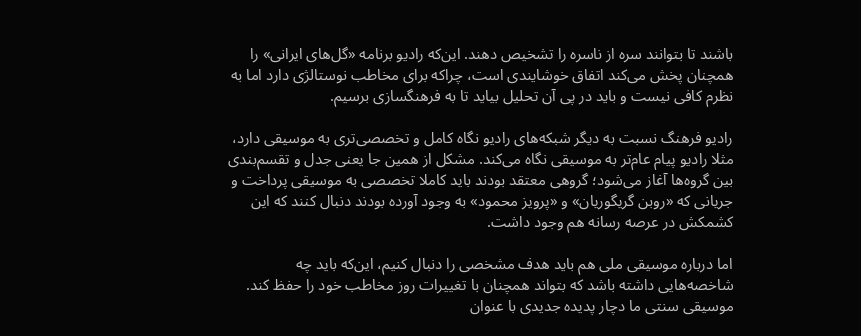باشند تا بتوانند سره از ناسره را تشخیص دهند. این‌که رادیو برنامه «گل‌های ایرانی» را همچنان پخش می‌کند اتفاق خوشایندی است، چراکه برای مخاطب نوستالژی دارد اما به نظرم کافی نیست و باید در پی آن تحلیل بیاید تا به فرهنگسازی برسیم.

رادیو فرهنگ نسبت به دیگر شبکه‌های رادیو نگاه کامل‌ و تخصصی‌تری به موسیقی دارد، مثلا رادیو پیام عام‌تر به موسیقی نگاه می‌کند. مشکل از همین جا یعنی جدل و تقسم‌بندی بین گروه‌ها آغاز می‌شود؛ گروهی معتقد بودند باید کاملا تخصصی به موسیقی پرداخت و جریانی که «روبن گریگوریان» و «پرویز محمود» به وجود ‌آورده بودند دنبال کنند که این کشمکش در عرصه رسانه‌ هم وجود داشت.

اما درباره موسیقی ملی هم باید هدف مشخصی را دنبال کنیم، این‌که باید چه شاخصه‌هایی داشته باشد که بتواند همچنان با تغییرات روز مخاطب خود را حفظ کند. موسیقی سنتی ما دچار پدیده جدیدی با عنوان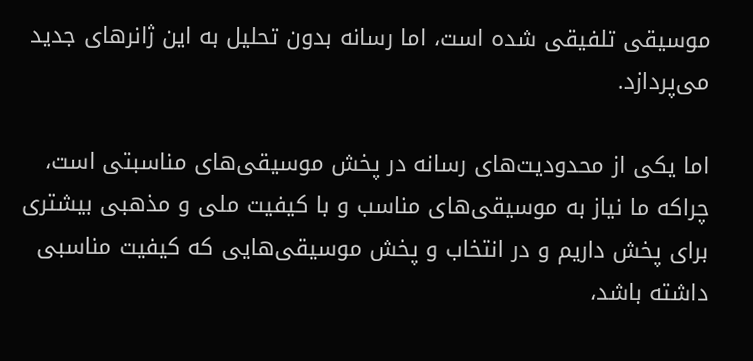موسیقی تلفیقی شده است، اما رسانه بدون تحلیل به این ژانرهای جدید می‌پردازد.

اما یکی از محدودیت‌های رسانه در پخش موسیقی‌های مناسبتی است، چراکه ما نیاز به موسیقی‌های مناسب و با کیفیت ملی و مذهبی بیشتری برای پخش داریم و در انتخاب و پخش موسیقی‌هایی که کیفیت مناسبی داشته باشد،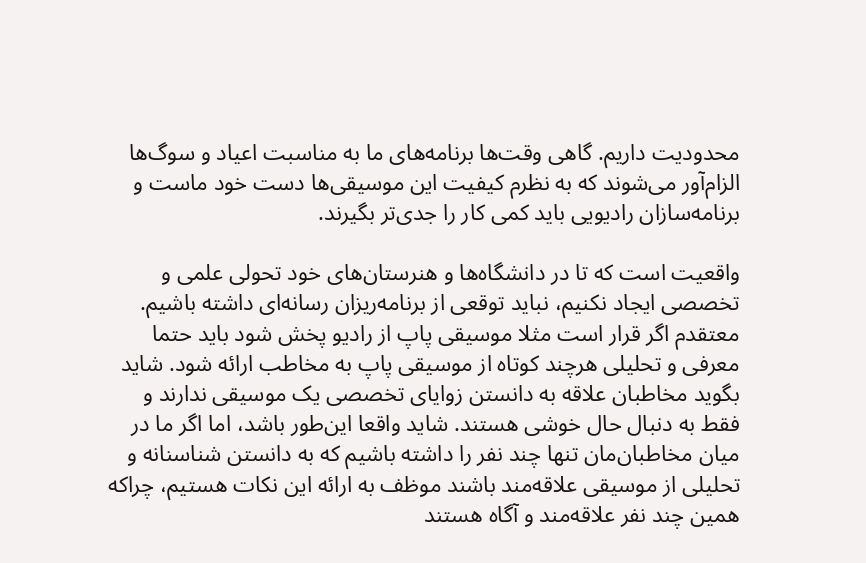محدودیت داریم. گاهی وقت‌ها برنامه‌های ما به مناسبت اعیاد و سوگ‌ها الزام‌آور می‌شوند که به نظرم کیفیت این موسیقی‌ها دست خود ماست و برنامه‌سازان رادیویی باید کمی کار را جدی‌تر بگیرند.

واقعیت است که تا در دانشگاه‌ها و هنرستان‌های خود تحولی علمی و تخصصی ایجاد نکنیم، نباید توقعی از برنامه‌ریزان رسانه‌ای داشته باشیم. معتقدم اگر قرار است مثلا موسیقی پاپ از رادیو پخش شود باید حتما معرفی و تحلیلی هرچند کوتاه از موسیقی پاپ به مخاطب ارائه شود. شاید بگوید مخاطبان علاقه به دانستن زوایای تخصصی یک موسیقی ندارند و فقط به دنبال حال خوشی هستند. شاید واقعا این‌طور باشد، اما اگر ما در میان مخاطبان‌مان تنها چند نفر را داشته باشیم که به دانستن شناسنانه و تحلیلی از موسیقی علاقه‌مند باشند موظف به ارائه این نکات هستیم، چراکه همین چند نفر علاقه‌مند و آگاه هستند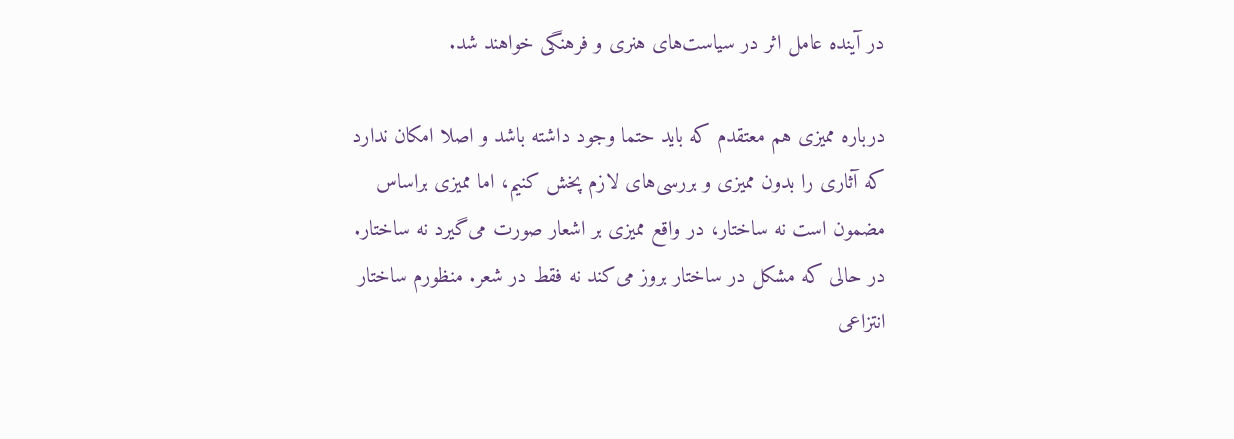در آینده عامل اثر در سیاست‌های هنری و فرهنگی خواهند شد.

درباره ممیزی هم معتقدم که باید حتما وجود داشته باشد و اصلا امکان ندارد که آثاری را بدون ممیزی و بررسی‌های لازم پخش کنیم، اما ممیزی براساس مضمون است نه ساختار، در واقع ممیزی بر اشعار صورت می‌گیرد نه ساختار. در حالی که مشکل در ساختار بروز می‌کند نه فقط در شعر. منظورم ساختار انتزاعی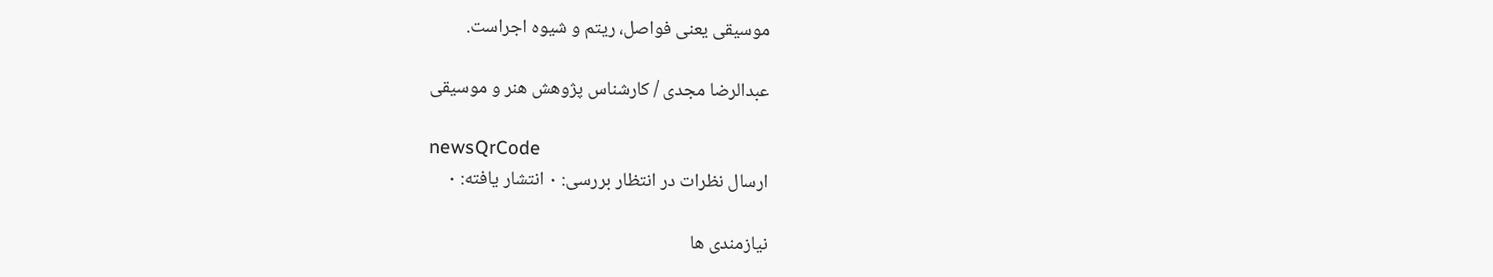موسیقی یعنی فواصل، ریتم و شیوه اجراست.

عبدالرضا مجدی / کارشناس پژوهش هنر و موسیقی

newsQrCode
ارسال نظرات در انتظار بررسی: ۰ انتشار یافته: ۰

نیازمندی ها